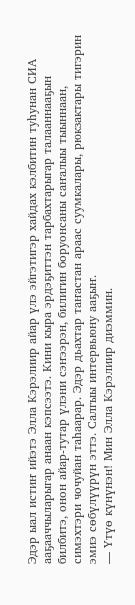Эдэр ыал истиҥ ийэтэ Элла Кэрэлиир айар үлэ эйгэтигэр хайдах кэлбитин туһунан СИА ааҕааччыларыгар анаан кэпсээтэ. Кини кыра эрдэҕиттэн тарбахтарыгар талааннааҕын билбитэ, онон айар-тутар үлэни сэҥээрэн, билигин боруонсаны саҥалыы тыыннаан, симэхтэри чочуйан таһаарар. Эдэр дьахтар таҥастан араас суумкалары, рюкзактары тигэрин эмиэ сөбүлүүрүн эттэ. Салгыы интервьюну ааҕыҥ.
— Үтүө күнүнэн! Мин Элла Кэрэлиир диэммин.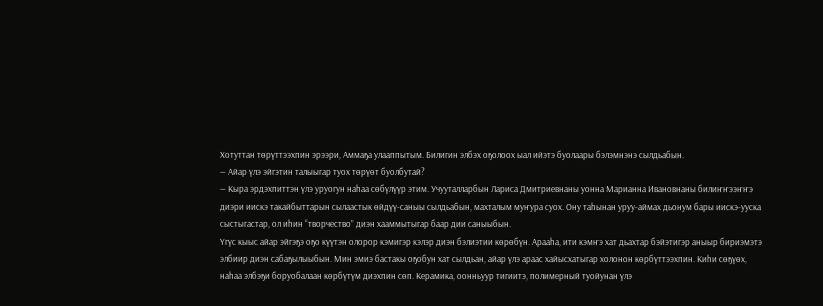Хотуттан төрүттээхпин эрээри, Аммаҕа улааппытым. Билигин элбэх оҕолоох ыал ийэтэ буолаары бэлэмнэнэ сылдьабын.
— Айар үлэ эйгэтин талыыгар туох төрүөт буолбутай?
— Кыра эрдэхпиттэн үлэ уруогун наһаа сөбүлүүр этим. Учууталларбын Лариса Дмитриевнаны уонна Марианна Ивановнаны билиҥҥээҥҥэ диэри иискэ такайбыттарын сылаастык өйдүү-саныы сылдьабын, махталым муҥура суох. Ону таһынан уруу-аймах дьонум бары иискэ-ууска сыстыгастар, ол иһин “творчество” диэн хааммытыгар баар дии саныыбын.
Үгүс кыыс айар эйгэҕэ оҕо күүтэн олорор кэмигэр кэлэр диэн бэлиэтии көрөбүн. Арааһа, ити кэмҥэ хат дьахтар бэйэтигэр аныыр бириэмэтэ элбиир диэн сабаҕылыыбын. Мин эмиэ бастакы оҕобун хат сылдьан, айар үлэ араас хайысхатыгар холонон көрбүттээхпин. Киһи сөҕүөх, наһаа элбэҕи боруобалаан көрбүтүм диэхпин сөп. Керамика, оонньуур тигиитэ, полимерный туойунан үлэ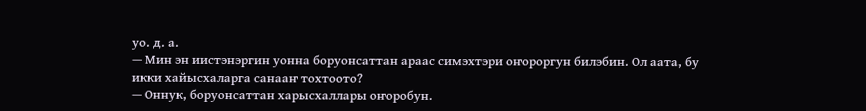уо. д. а.
— Мин эн иистэнэргин уонна боруонсаттан араас симэхтэри оҥороргун билэбин. Ол аата, бу икки хайысхаларга санааҥ тохтоото?
— Оннук, боруонсаттан харысхаллары оҥоробун.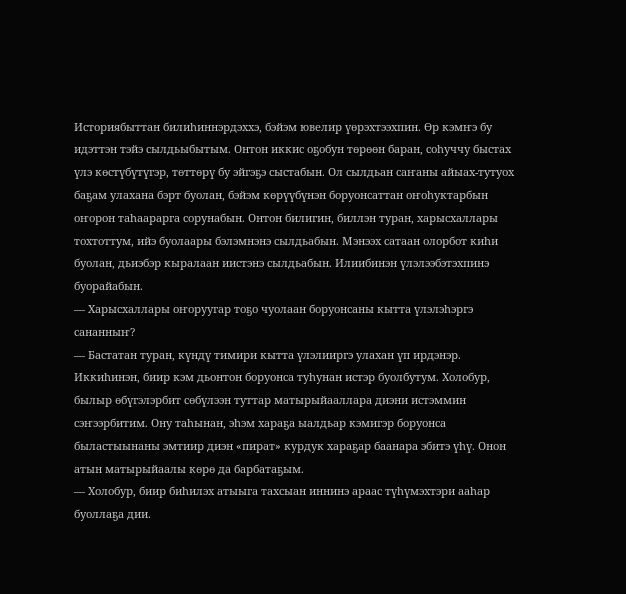Историябыттан билиһиннэрдэххэ, бэйэм ювелир үөрэхтээхпин. Өр кэмҥэ бу идэттэн тэйэ сылдьыбытым. Онтон иккис оҕобун төрөөн баран, соһуччу быстах үлэ көстүбүтүгэр, төттөрү бу эйгэҕэ сыстабын. Ол сылдьан саҥаны айыах-тутуох баҕам улахана бэрт буолан, бэйэм көрүүбүнэн боруонсаттан оҥоһуктарбын оҥорон таһаарарга сорунабын. Онтон билигин, биллэн туран, харысхаллары тохтоттум, ийэ буолаары бэлэмнэнэ сылдьабын. Мэнээх сатаан олорбот киһи буолан, дьиэбэр кыралаан иистэнэ сылдьабын. Илиибинэн үлэлээбэтэхпинэ буорайабын.
— Харысхаллары оҥоруугар тоҕо чуолаан боруонсаны кытта үлэлэһэргэ сананныҥ?
— Бастатан туран, күндү тимири кытта үлэлииргэ улахан үп ирдэнэр. Иккиһинэн, биир кэм дьонтон боруонса туһунан истэр буолбутум. Холобур, былыр өбүгэлэрбит сөбүлээн туттар матырыйааллара диэни истэммин сэҥээрбитим. Ону таһынан, эһэм хараҕа ыалдьар кэмигэр боруонса быластыынаны эмтиир диэн «пират» курдук хараҕар баанара эбитэ үһү. Онон атын матырыйаалы көрө да барбатаҕым.
— Холобур, биир биһилэх атыыга тахсыан иннинэ араас түһүмэхтэри ааһар буоллаҕа дии.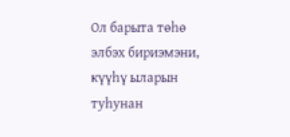Ол барыта төһө элбэх бириэмэни, күүһү ыларын туһунан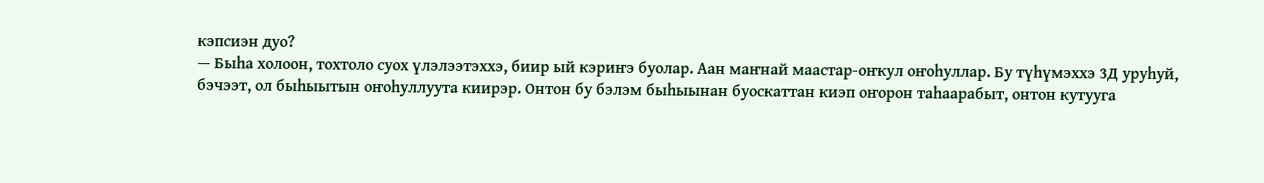кэпсиэн дуо?
— Быһа холоон, тохтоло суох үлэлээтэххэ, биир ый кэриҥэ буолар. Аан маҥнай маастар-оҥкул оҥоһуллар. Бу түһүмэххэ 3Д уруһуй, бэчээт, ол быһыытын оҥоһуллуута киирэр. Онтон бу бэлэм быһыынан буоскаттан киэп оҥорон таһаарабыт, онтон кутууга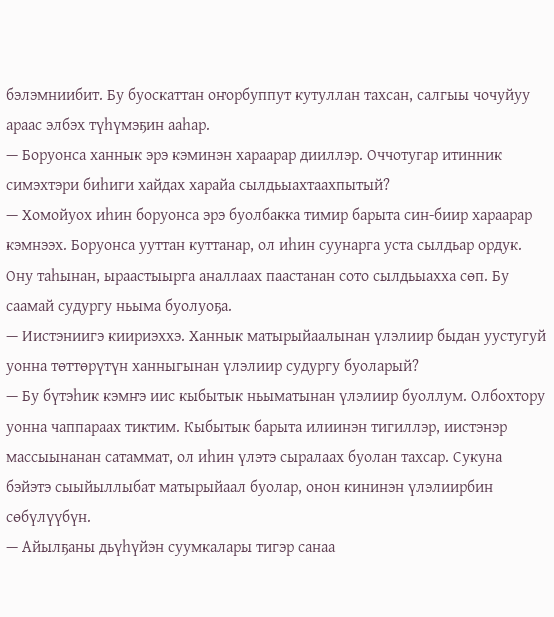бэлэмниибит. Бу буоскаттан оҥорбуппут кутуллан тахсан, салгыы чочуйуу араас элбэх түһүмэҕин ааһар.
— Боруонса ханнык эрэ кэминэн хараарар дииллэр. Оччотугар итинник симэхтэри биһиги хайдах харайа сылдьыахтаахпытый?
— Хомойуох иһин боруонса эрэ буолбакка тимир барыта син-биир хараарар кэмнээх. Боруонса ууттан куттанар, ол иһин суунарга уста сылдьар ордук. Ону таһынан, ыраастыырга аналлаах паастанан сото сылдьыахха сөп. Бу саамай судургу ньыма буолуоҕа.
— Иистэниигэ киириэххэ. Ханнык матырыйаалынан үлэлиир быдан уустугуй уонна төттөрүтүн ханныгынан үлэлиир судургу буоларый?
— Бу бүтэһик кэмҥэ иис кыбытык ньыматынан үлэлиир буоллум. Олбохтору уонна чаппараах тиктим. Кыбытык барыта илиинэн тигиллэр, иистэнэр массыынанан сатаммат, ол иһин үлэтэ сыралаах буолан тахсар. Сукуна бэйэтэ сыыйыллыбат матырыйаал буолар, онон кининэн үлэлиирбин сөбүлүүбүн.
— Айылҕаны дьүһүйэн суумкалары тигэр санаа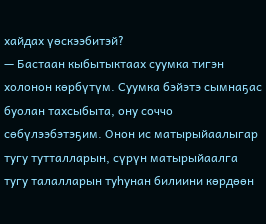хайдах үөскээбитэй?
— Бастаан кыбытыктаах суумка тигэн холонон көрбүтүм. Суумка бэйэтэ сымнаҕас буолан тахсыбыта, ону соччо сөбүлээбэтэҕим. Онон ис матырыйаалыгар тугу тутталларын, сүрүн матырыйаалга тугу талалларын туһунан билиини көрдөөн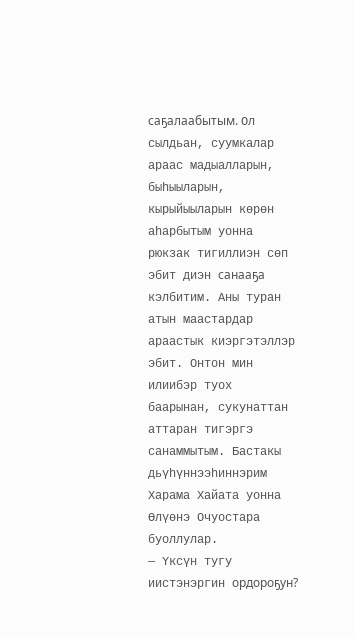саҕалаабытым. Ол сылдьан, суумкалар араас мадыалларын, быһыыларын, кырыйыыларын көрөн аһарбытым уонна рюкзак тигиллиэн сөп эбит диэн санааҕа кэлбитим. Аны туран атын маастардар араастык киэргэтэллэр эбит. Онтон мин илиибэр туох баарынан, сукунаттан аттаран тигэргэ санаммытым. Бастакы дьүһүннээһиннэрим Харама Хайата уонна Өлүөнэ Очуостара буоллулар.
— Үксүн тугу иистэнэргин ордороҕун?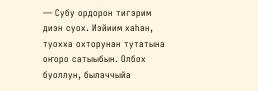— Субу ордорон тигэрим диэн суох. Иэйиим хаһан, туохха охторунан тутатына оҥоро сатыыбын. Олбох буоллун, былаччыйа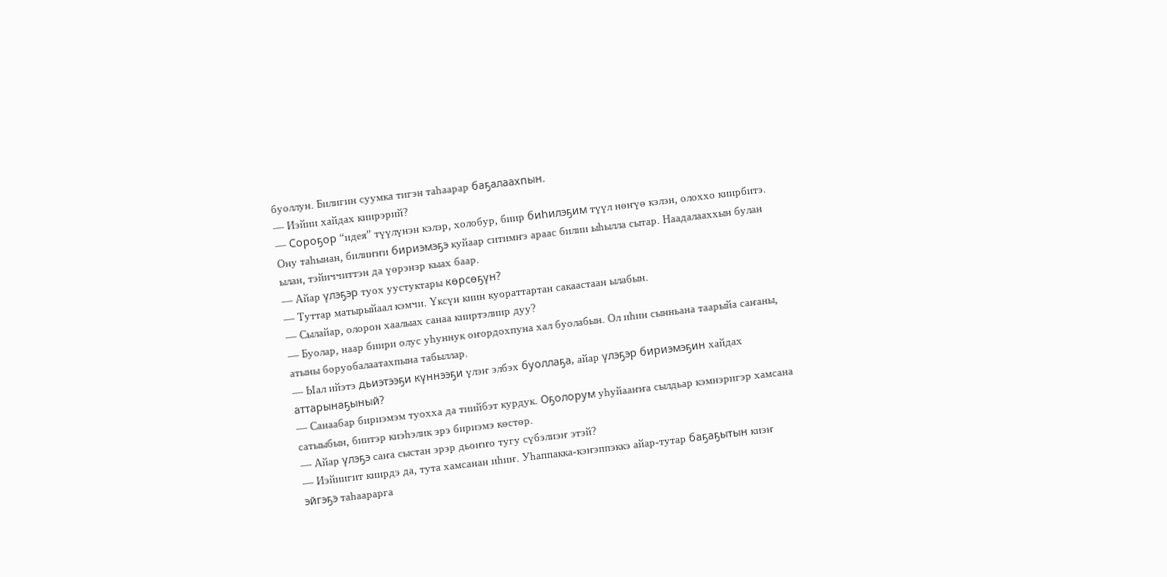буоллун. Билигин суумка тигэн таһаарар баҕалаахпын.
— Иэйии хайдах киирэрий?
— Сороҕор “идея” түүлүнэн кэлэр, холобур, биир биһилэҕим түүл нөҥүө кэлэн, олоххо киирбитэ. Ону таһынан, билиҥҥи бириэмэҕэ куйаар ситимҥэ араас билии ыһылла сытар. Наадалааххын булан ылан, тэйиччиттэн да үөрэнэр кыах баар.
— Айар үлэҕэр туох уустуктары көрсөҕүн?
— Туттар матырыйаал кэмчи. Үксүн киин куораттартан сакаастаан ылабын.
— Сылайар, олорон хаалыах санаа кииртэлиир дуу?
— Буолар, наар биири олус уһуннук оҥордохпуна хал буолабын. Ол иһин сынньана таарыйа саҥаны, атыны боруобалаатахпына табыллар.
— Ыал ийэтэ дьиэтээҕи күннээҕи үлэҥ элбэх буоллаҕа, айар үлэҕэр бириэмэҕин хайдах аттарынаҕыный?
— Санаабар бириэмэм туохха да тиийбэт курдук. Оҕолорум уһуйааҥҥа сылдьар кэмнэригэр хамсана сатыыбын, биитэр киэһэлик эрэ бириэмэ көстөр.
— Айар үлэҕэ саҥа сыстан эрэр дьоҥҥо тугу сүбэлиэҥ этэй?
— Иэйиигит киирдэ да, тута хамсанан иһиҥ. Уһаппакка-кэҥэппэккэ айар-тутар баҕаҕытын киэҥ эйгэҕэ таһаарарга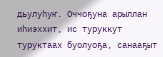дьулуһуҥ. Оччоҕуна арыллан иһиэххит, ис туруккут туруктаах буолуоҕа, санааҕыт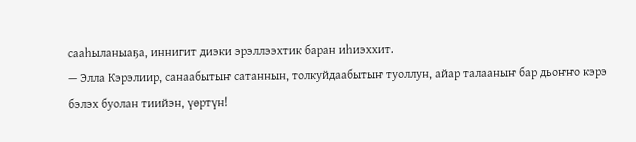сааһыланыаҕа, иннигит диэки эрэллээхтик баран иһиэххит.
— Элла Кэрэлиир, санаабытыҥ сатаннын, толкуйдаабытыҥ туоллун, айар талааныҥ бар дьоҥҥо кэрэ бэлэх буолан тиийэн, үөртүн!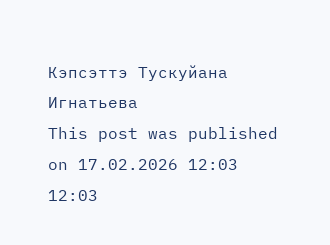Кэпсэттэ Тускуйана Игнатьева
This post was published on 17.02.2026 12:03 12:03